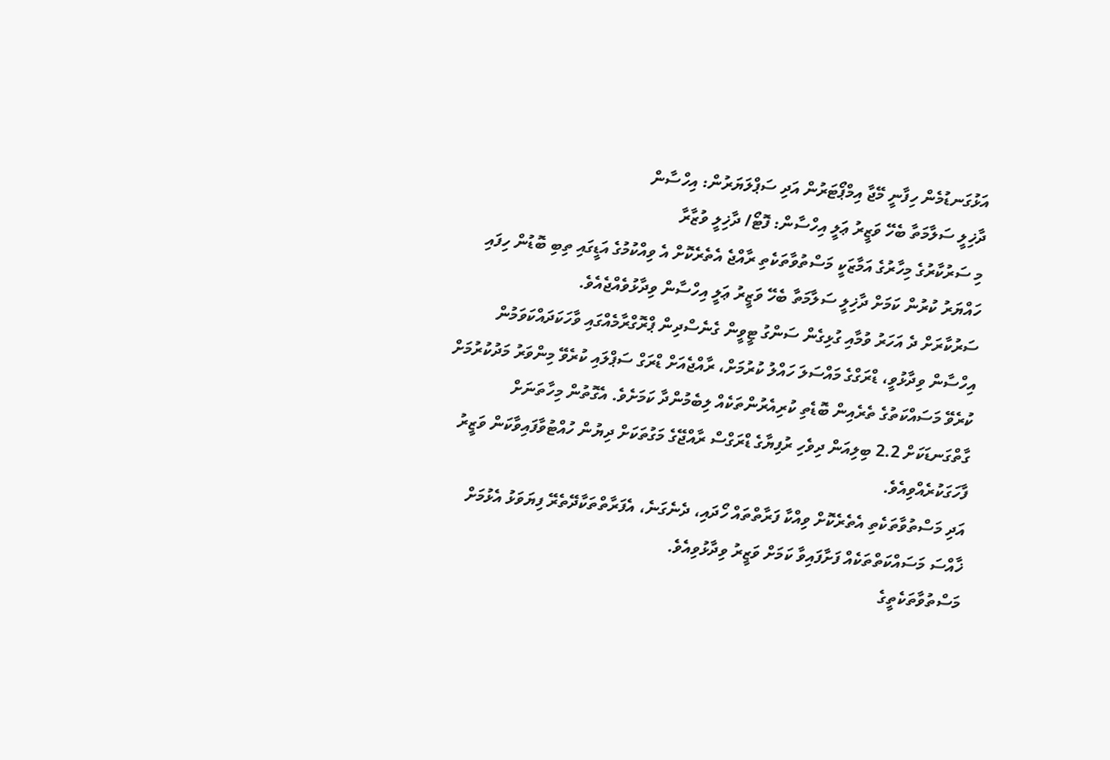އަޅުގަނޑުމެން ހިފާނީ މޭޖާ އިމްޕޯޓަރުން އަދި ސަޕްލަޔަރުން: އިހްސާން
ދާޚިލީ ސަލާމަތާ ބެހޭ ވަޒީރު ޢަލީ އިހްސާން: ފޮޓޯ/ ދާޚިލީ ވުޒާރާ
މި ސަރުކާރުގެ މިހާރުގެ އަމާޒަކީ މަސްތުވާތަކެތި ރާއްޖެ އެތެރެކޮށް އެ ވިއްކުމުގެ އަޑީގައި ތިބި ބޮޑުން ހިފައި ހައްޔަރު ކުރުން ކަމަށް ދާޚިލީ ސަލާމަތާ ބެހޭ ވަޒީރު ޢަލީ އިހްސާން ވިދާޅުވެއްޖެއެވެ.
ސަރުކާރަށް ދެ އަހަރު ވުމާއި ގުޅިގެން ސަންގު ޓީވީން ގެނެސްދިން ޕްރޮގްރާމެއްގައި ވާހަކަދައްކަވަމުން އިހްސާން ވިދާޅުވީ، ޑްރަގްގެ މައްސަލަ ހައްލު ކުރުމަށް، ރާއްޖެއަށް ޑްރަގް ސަޕްލައި ކުރެވޭ މިންވަރު މަދުކުރުމަށް ކުރެވޭ މަސައްކަތުގެ ތެރެއިން ބޮޑެތި ކުރިއެރުންތަކެއް ލިބެމުންދާ ކަމަށެވެ. އެގޮތުން މިހާތަނަށް ގާތްގަނޑަކަށް 2.2 ބިލިއަން ދިވެހި ރުފިޔާގެ ޑްރަގްސް ރާއްޖޭގެ މަގުތަކަށް ދިޔުން ހުއްޓުވާފައިވާކަން ވަޒީރު ފާހަގަކުރެއްވިއެވެ.
އަދި މަސްތުވާތަކެތި އެތެރެކޮށް ވިއްކާ ފަރާތްތައް ހޯދައި، ދެނެގަނެ، އެފަރާތްތަކާދޭތެރޭ ފިޔަވަޅު އެޅުމަށް ޚާއްސަ މަސައްކަތްތަކެއް ފަށާފައިވާ ކަމަށް ވަޒީރު ވިދާޅުވިއެވެ.
މަސްތުވާތަކެތީގެ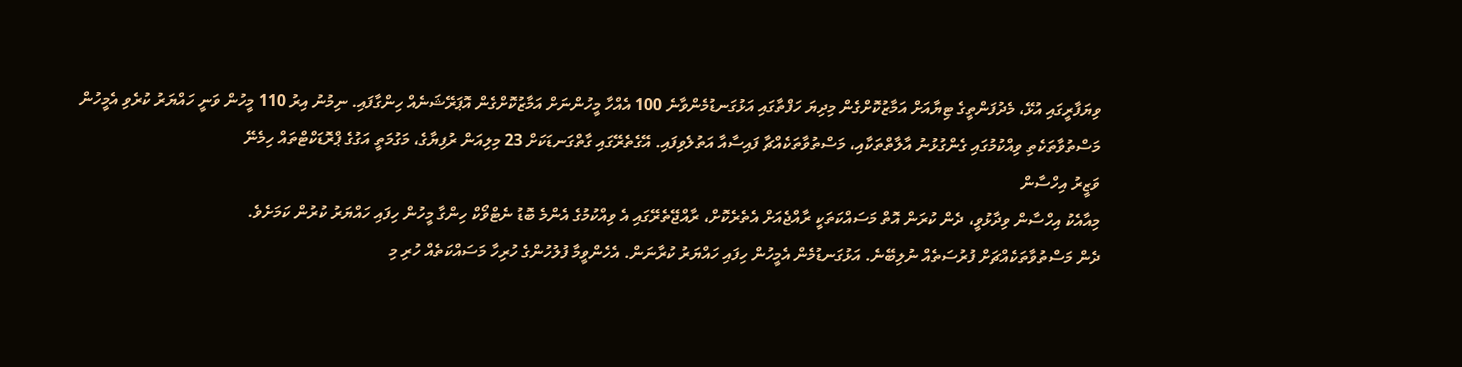ވިޔަފާރީގައި އުޅޭ، މެދުފަންތީގެ ޓިޔާއަށް އަމާޒުކޮށްގެން މިދިޔަ ހަފްތާގައި އަޅުގަނޑުމެންވާނެ 100 އެއްހާ މީހުންނަށް އަމާޒުކޮށްގެން އޮޕަރޭޝަނެއް ހިންގާފައި. ނިމުނު އިރު 110 މީހުން ވަނީ ހައްޔަރު ކުރެވި އެމީހުން މަސްތުވާތަކެތި ވިއްކުމުގައި ގެންގުޅުނު އާލާތްތަކާއި، މަސްތުވާތަކެއްޗާ ފައިސާއާ އަތުލެވިފައި. އޭގެތެރޭގައި ގާތްގަނޑަކަށް 23 މިލިއަން ރުފިޔާގެ، މަގުމަތީ އަގުގެ ޕްރޮޑަކްޓްތައް ހިމެނޭ
ވަޒީރު އިހްސާން
މިއާއެކު އިހްސާން ވިދާޅުވީ، ދެން ކުރަން އޮތް މަސައްކަތަކީ ރާއްޖެއަށް އެތެރެކޮށް، ރާއްޖޭތެރޭގައި އެ ވިއްކުމުގެ އެންމެ ބޮޑު ނެޓްވޯކް ހިންގާ މީހުން ހިފައި ހައްޔަރު ކުރުން ކަމަށެވެ.
ދެން މަސްތުވާތަކެއްޗަށް ފުރުސަތެއް ނުލިބޭނެ. އަޅުގަނޑުމެން އެމީހުން ހިފައި ހައްޔަރު ކުރާނަން. އެހެންވީމާ ފުލުހުންގެ ހުރިހާ މަސައްކަތެއް ހުރި މި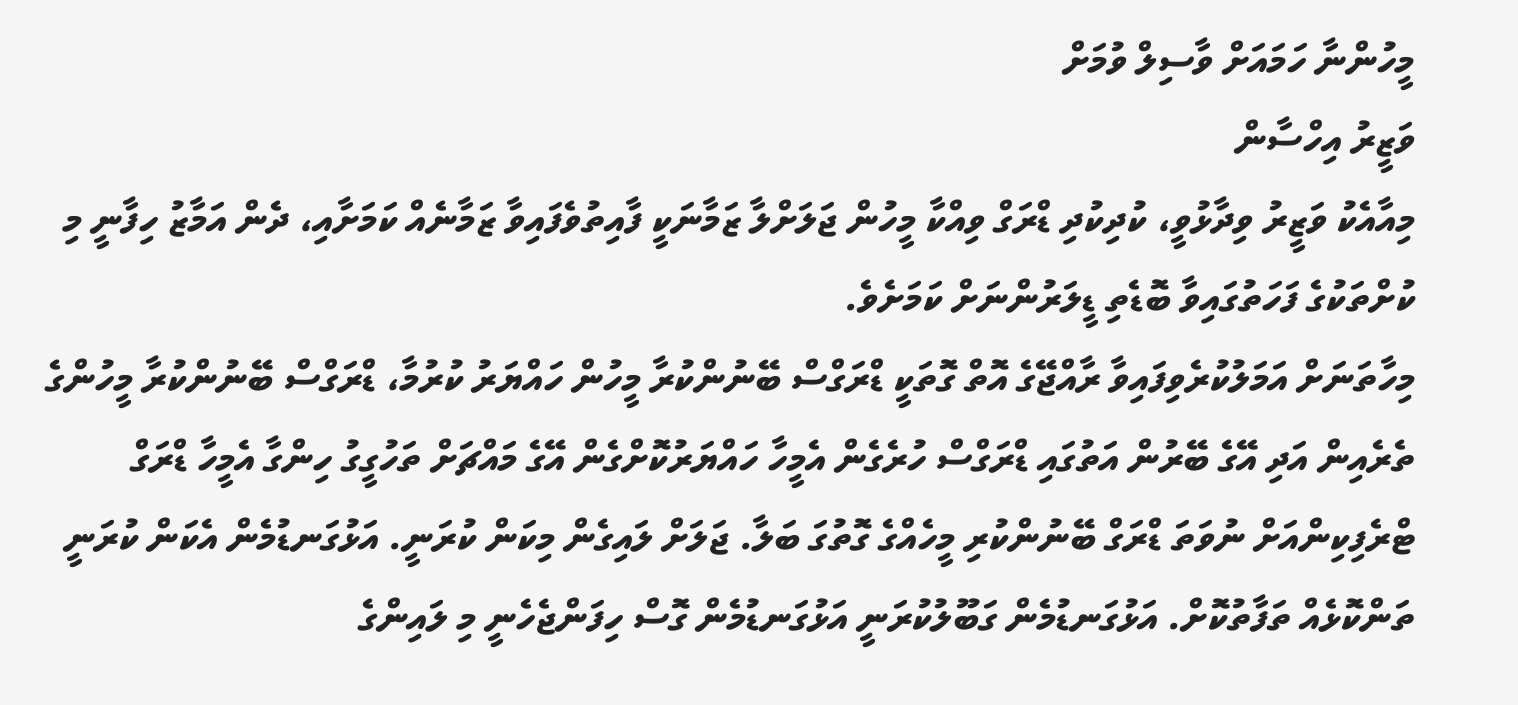މީހުންނާ ހަމައަށް ވާސިލް ވުމަށް
ވަޒީރު އިހްސާން
މިއާއެކު ވަޒީރު ވިދާޅުވީ، ކުދިކުދި ޑްރަގް ވިއްކާ މީހުން ޖަލަށްލާ ޒަމާނަކީ ފާއިތުވެފައިވާ ޒަމާނެއް ކަމަށާއި، ދެން އަމާޒު ހިފާނީ މި ކުށްތަކުގެ ފަހަތުގައިވާ ބޮޑެތި ޑީލަރުންނަށް ކަމަށެވެ.
މިހާތަނަށް އަމަލުކުރެވިފައިވާ ރާއްޖޭގެ އޮތް ގޮތަކީ ޑްރަގްސް ބޭނުންކުރާ މީހުން ހައްޔަރު ކުރުމާ، ޑްރަގްސް ބޭނުންކުރާ މީހުންގެ ތެރެއިން އަދި އޭގެ ބޭރުން އަތުގައި ޑްރަގްސް ހުރެގެން އެމީހާ ހައްޔަރުކޮށްގެން އޭގެ މައްޗަށް ތަހުގީގު ހިންގާ އެމީހާ ޑްރަގް ޓްރެފިކިންއަށް ނުވަތަ ޑްރަގް ބޭނުންކުރި މީހެއްގެ ގޮތުގަ ބަލާ. ޖަލަށް ލައިގެން މިކަން ކުރަނީ. އަޅުގަނޑުމެން އެކަން ކުރަނީ ތަންކޮޅެއް ތަފާތުކޮށް. އަޅުގަނޑުމެން ގަބޫލުކުރަނީ އަޅުގަނޑުމެން ގޮސް ހިފަންޖެހެނީ މި ލައިންގެ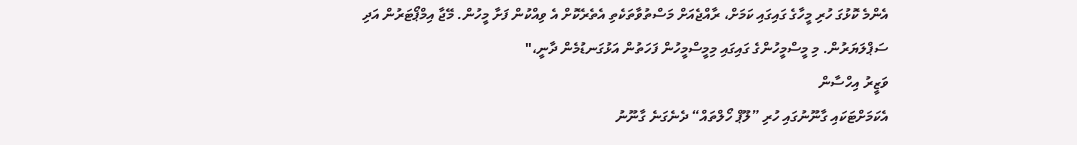އެންމެ ކޮޅުގަ ހުރި މީހާގެ ގައިގައި ކަމަށް، ރާއްޖެއަށް މަސްތުވާތަކެތި އެތެރެކޮށް އެ ވިއްކުން ފަށާ މީހުން. މޭޖާ އިމްޕޯޓަރުން އަދި ސަޕްލަޔަރުން. މި މީސްމީހުންގެ ގައިގައި މިމީސްމީހުން ފަހަތުން އަޅުގަނޑުމެން ދާނީ،"
ވަޒީރު އިހްސާން
އެކަމަށްޓަކައި ގާނޫނުގައި ހުރި ”ލޫޕް ހޯލްތައް“ ދެނެގަނެ ގާނޫނު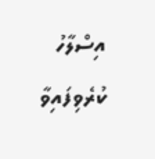އިސްލާހު ކުރެވިފައިވާ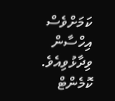ކަމަށްވެސް އިހްސާން ވިދާޅުވިއެވެ.
ކޮމެންޓް